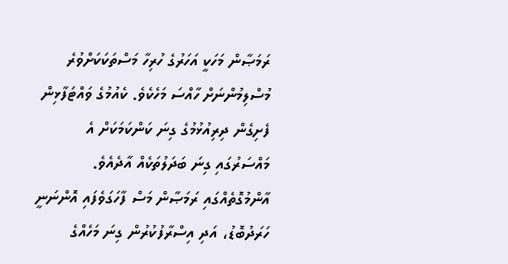ރަމަޞާން މަހަކީ އަހަރުގެ ހުރިހާ މަސްތަކަކަށްވުރެ މުސްލިމުންނަށް ހާއްސަ މަހެކެވެ. ކެއުމުގެ ވައްޓަފާޅިން ފެށިގެން ދިރިއުޅުމުގެ ގިނަ ކަންކަމަކަށް އެ މައްސަރުގައި ގިނަ ބަދަލުތަކެއް އާދެއެވެ.
އާންމުގޮތެއްގައި ރަމަޞާން މަސް ފާހަގަވެފައި އޮންނަނީ ހަރަދުބޮޑު، އަދި އިސްރާފުކުރުން ގިނަ މަހެއްގެ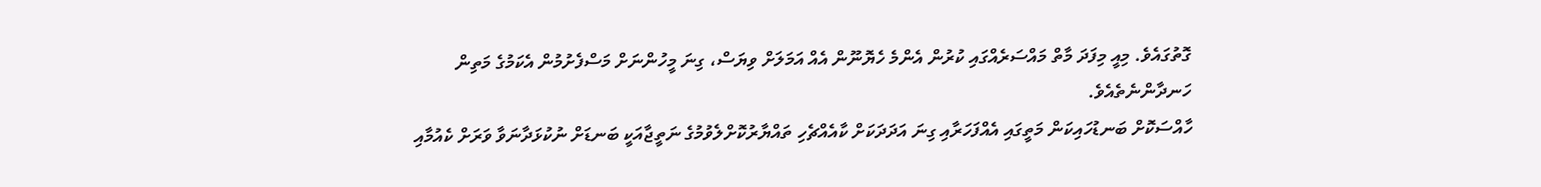ގޮތުގައެވެ. މިއީ މިފަދަ މާތް މައްސަރެއްގައި ކުރުން އެންމެ ހެޔޮނޫން އެއް އަމަލަށް ވިޔަސް، ގިނަ މީހުންނަށް މަސްފެށުމުން އެކަމުގެ މަތިން ހަނދާންނެތެއެވެ.
ހާއްސަކޮށް ބަނޑުހައިކަން މަތީގައި އެއްފަހަރާއި ގިނަ އަދަދަކަށް ކާއެއްޗެހި ތައްޔާރުކޮށްލެވުމުގެ ނަތީޖާއަކީ ބަނޑަށް ނުކުޅަދާނަވާ ވަރަށް ކެއުމާއި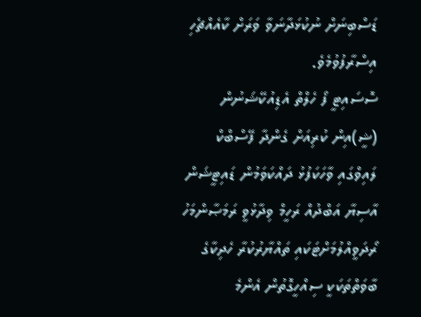ޑަސްބިނަށް ނުކުޅަދާނަވާ ވަރަށް ކާއެއްޗެހި އިސްރާފުވުމެވެ.
ސޮސައިޓީ ފޯ ހެލްތް އެޑިއުކޭޝަނުން (ޝީ)އިން ކުރިއަށް ގެންދާ ފޭސްބްކް ލައިވްގައި ވާހަކަފުޅު ދައްކަވަމުން ޑައިޓީޝަން އާސިޔާ އަބްދުއް ރަހީމް ވިދާޅުވީ ރަމަޞާންމަހު ރޯދަވީއްލުމަށްޓަކައި ތައްޔާރުކުރާ ހެދިކާގެ ބާވަތްތަކަކީ ސިއްހީގޮތުން އެންމެ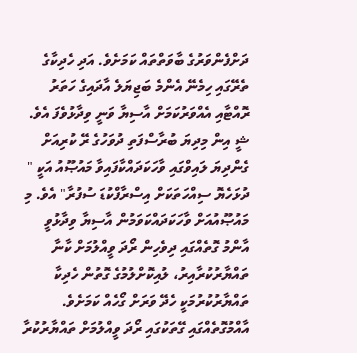ދަށްފެންވަރުގެ ބާވަތްތައް ކަމަށެވެ. އަދި ހެދިކާގެ ތެރޭގައި ހިމެނޭ އެންމެ ބަޖިޔަލެ އާދައިގެ ހަތަރު ރޮއްޓާއި އެއްވަރުކަމަށް އާސިޔާ ވަނީ ވިދާޅުވެފަ އެވެ.
ޝީ އިން މިދިޔަ ބުރާސްފަތި ދުވަހުގެ ރޭ ކުރިއަށް ގެންދިޔަ ލައިވްގައި ވާހަކަދައްކާފައިވާ މައުޞޫއު އަކީ " ދުޅަހެޔޮ ސިއްހަތަކަށް އިސްރާފްކުޑަ ސުފުރާ" އެވެ. މި މައުޞޫއުއަށް ވާހަކަދައްކަވަމުން އާސިޔާ ވިދާޅުވީ އާންމު ގޮތެއްގައި ދިވެހިން ރޯދަ ވީއްލުމަށް ކާނާ ތައްޔާރުކުރާއިރު، ލުއިކޮށްލުމުގެ ގޮތުން ހެދިކާ ތައްޔާރުކުރުމަކީ ހެދޭ ވަރަށް ގޯހެއް ކަމަށެވެ.
އާއްމުގޮތެއްގައި ގޭތަކުގައި ރޯދަ ވީއްލުމަށް ތައްޔާރުކުރާ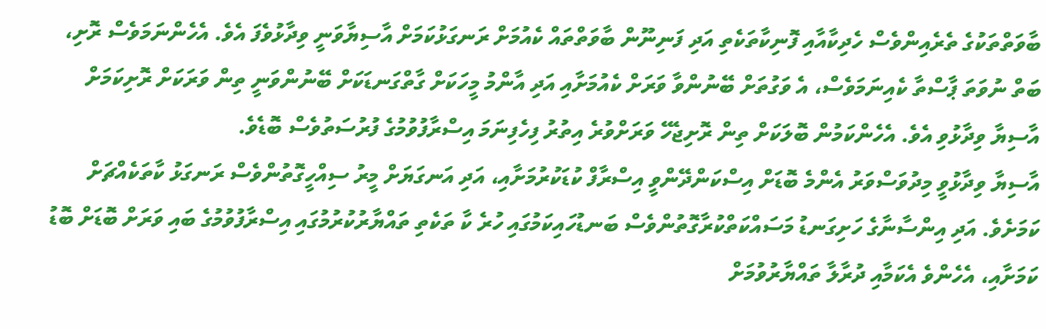ބާވަތްތަކުގެ ތެރެއިންވެސް ހެދިކާއާއި ފޮނިކާތަކެތި އަދި ފަނިނޫން ބާވަތްތައް ކެއުމަށް ރަނގަޅުކަމަށް އާސިޔާވަނީ ވިދާޅުވެފަ އެވެ. އެހެންނަމަވެސް ރޮށި، ބަތް ނުވަތަ ޕާސްތާ ކެއިނަމަވެސް، އެ ވަގުތަށް ބޭނުންވާ ވަރަށް ކެއުމަށާއި އަދި އާންމު މީހަކަށް ގާތްގަނޑަކަށް ބޭނުންވަނީ ތިން ވަރަކަށް ރޮށިކަމަށް އާސިޔާ ވިދާޅުވި އެވެ. އެހެންކަމުން ބޮލަކަށް ތިން ރޮށިޖެހޭ ވަރަށްވުރެ އިތުރު ފިހެފިނަމަ އިސްރާފުވުމުގެ ފުރުސަތުވެސް ބޮޑެވެ.
އާސިޔާ ވިދާޅުވީ މިދުވަސްވަރު އެންމެ ބޮޑަށް އިސްކަންދޭންވީ އިސްރާފް ކުޑަކުރުމަށާއި، އަދި އަނގަޔަށް މީރު ސިއްހީގޮތުންވެސް ރަނގަޅު ކާތަކެއްޗަށް ކަމަށެވެ. އަދި އިންސާނާގެ ހަށިގަނޑު މަސައްކަތްކުރާގޮތުންވެސް ބަނޑުހައިކަމުގައި ހުރެ ކާ ތަކެތި ތައްޔާރުކުރުމުގައި އިސްރާފުވުމުގެ ބައި ވަރަށް ބޮޑަށް ބޮޑު ކަމަށާއި، އެހެންވެ އެކަމާއި ދުރާލާ ތައްޔާރުވުމަށް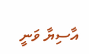އާސިޔާ ވަނީ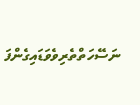ނަސޭހަތްތެރިވެވަޑައިގެންފަ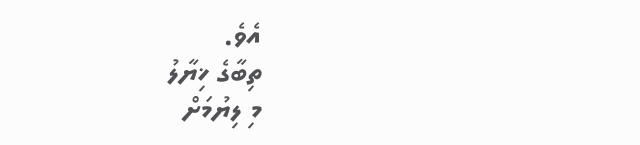އެވެ.
ތިބާގެ ޚިޔާލު
މި ލިޔުމަށް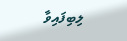ލިބިފައިވާ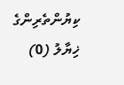ކިޔުންތެރިންގެ ޚިޔާލު (0)